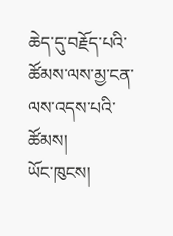ཆེད་དུ་བརྗོད་པའི་ཚོམས་ལས་མྱ་ངན་ལས་འདས་པའི་ཚོམས།
ཡོང་ཁུངས།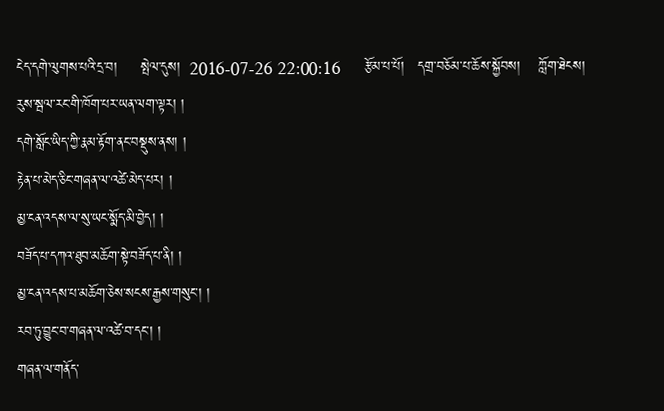ངེད་དགེ་ལུགས་པའི་དྲ་བ།     སྤེལ་དུས།  2016-07-26 22:00:16     རྩོམ་པ་པོ།   དགྲ་བཅོམ་པ་ཆོས་སྐྱོབས།    ཀློག་ཐེངས།
རུས་སྦལ་རང་གི་ཁོག་པར་ཡན་ལག་ལྟར། །
དགེ་སློང་ཡིད་ཀྱི་རྣམ་རྟོག་ནང་བསྡུས་ནས། །
རྟེན་པ་མེད་ཅིང་གཞན་ལ་འཚེ་མེད་པར། །
མྱ་ངན་འདས་ལ་སུ་ཡང་སྨོད་མི་བྱེད། །
བཟོད་པ་དཀའ་ཐུབ་མཆོག་སྟེ་བཟོད་པ་ནི། །
མྱ་ངན་འདས་པ་མཆོག་ཅེས་སངས་རྒྱས་གསུང་། །
རབ་ཏུ་བྱུང་བ་གཞན་ལ་འཚེ་བ་དང་། །
གཞན་ལ་གནོད་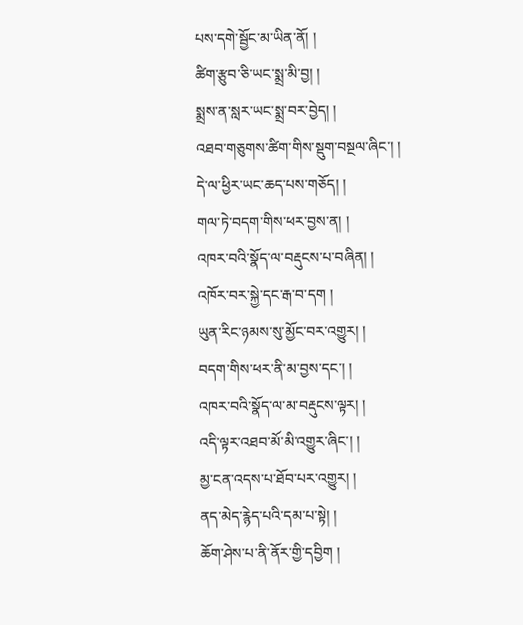པས་དགེ་སྦྱོང་མ་ཡིན་ནོ། །
ཚིག་རྩུབ་ཅི་ཡང་སྨྲ་མི་བྱ། །
སྨྲས་ན་སླར་ཡང་སྨྲ་བར་བྱེད། །
འཐབ་གཅུགས་ཚིག་གིས་སྡུག་བསྔལ་ཞིང་། །
དེ་ལ་ཕྱིར་ཡང་ཆད་པས་གཅོད། །
གལ་ཏེ་བདག་གིས་ཕར་བྱས་ན། །
འཁར་བའི་སྣོད་ལ་བརྡུངས་པ་བཞིན། །
འཁོར་བར་སྐྱེ་དང་རྒ་བ་དག །
ཡུན་རིང་ཉམས་སུ་མྱོང་བར་འགྱུར། །
བདག་གིས་ཕར་ནི་མ་བྱས་དང་། །
འཁར་བའི་སྣོད་ལ་མ་བརྡུངས་ལྟར། །
འདི་ལྟར་འཐབ་མོ་མི་འགྱུར་ཞིང་། །
མྱ་ངན་འདས་པ་ཐོབ་པར་འགྱུར། །
ནད་མེད་རྙེད་པའི་དམ་པ་སྟེ། །
ཆོག་ཤེས་པ་ནི་ནོར་གྱི་དབྱིག །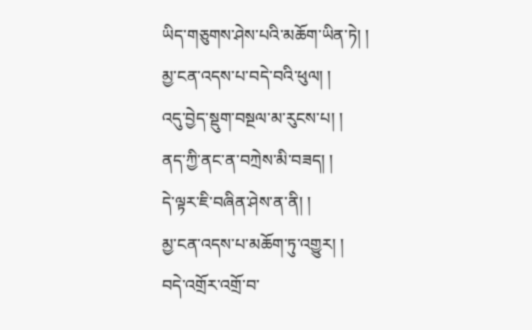ཡིད་གཅུགས་ཤེས་པའི་མཆོག་ཡིན་ཏེ། །
མྱ་ངན་འདས་པ་བདེ་བའི་ཕུལ། །
འདུ་བྱེད་སྡུག་བསྔལ་མ་རུངས་པ། །
ནད་ཀྱི་ནང་ན་བཀྲེས་མི་བཟད། །
དེ་ལྟར་ཇི་བཞིན་ཤེས་ན་ནི། །
མྱ་ངན་འདས་པ་མཆོག་ཏུ་འགྱུར། །
བདེ་འགྲོར་འགྲོ་བ་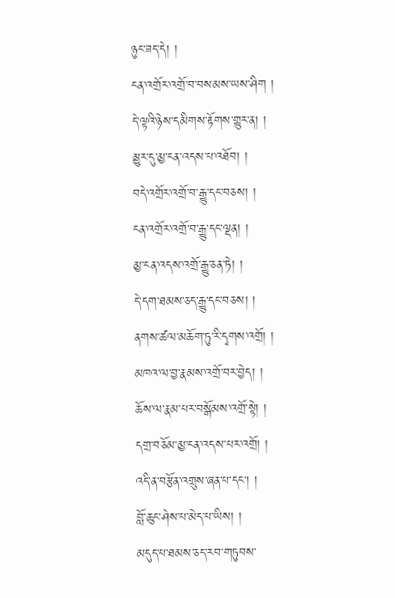ཉུང་ཟད་དེ། །
ངན་འགྲོར་འགྲོ་བ་བསམས་ཡས་ཤིག །
དེ་ལྟའི་ཉེས་དམིགས་རྟོགས་གྱུར་ན། །
མྱུར་དུ་མྱ་ངན་འདས་པ་འཐོབ། །
བདེ་འགྲོར་འགྲོ་བ་རྒྱུ་དང་བཅས། །
ངན་འགྲོར་འགྲོ་བ་རྒྱུ་དང་ལྡན། །
མྱ་ངན་འདས་འགྲོ་རྒྱུ་ཅན་ཏེ། །
དེ་དག་ཐམས་ཅད་རྒྱུ་དང་བཅས། །
ནགས་ཚལ་མཆོག་ཏུ་རི་དྭགས་འགྲོ། །
མཁའ་ལ་བྱ་རྣམས་འགྲོ་བར་བྱེད། །
ཆོས་ལ་རྣམ་པར་བསྒོམས་འགྲོ་སྟེ། །
དགྲ་བཅོམ་མྱ་ངན་འདས་པར་འགྲོ། །
འདི་ན་བརྩོན་འགྲུས་ཞན་པ་དང་། །
བློ་ཆུང་ཤེས་པ་མེད་པ་ཡིས། །
མདུད་པ་ཐམས་ཅད་རབ་གཏུབས་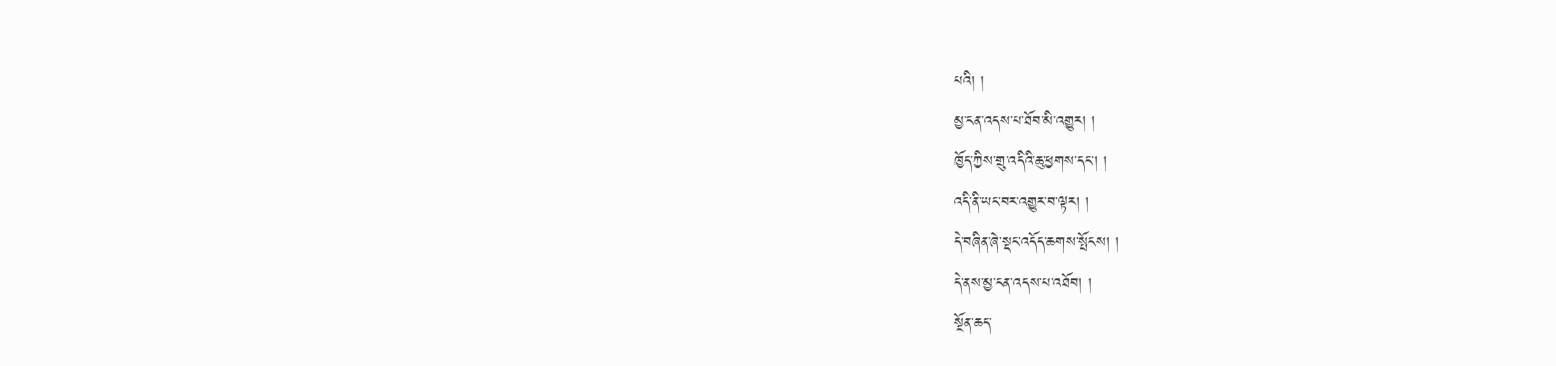པའི། །
མྱ་ངན་འདས་པ་ཐོབ་མི་འགྱུར། །
ཁྱོད་ཀྱིས་གྲུ་འདིའི་ཆུ་ཕྱགས་དང་། །
འདི་ནི་ཡང་བར་འགྱུར་བ་ལྟར། །
དེ་བཞིན་ཞེ་སྡང་འདོད་ཆགས་སྤོངས། །
དེ་ནས་མྱ་ངན་འདས་པ་འཐོབ། །
སྔོན་ཆད་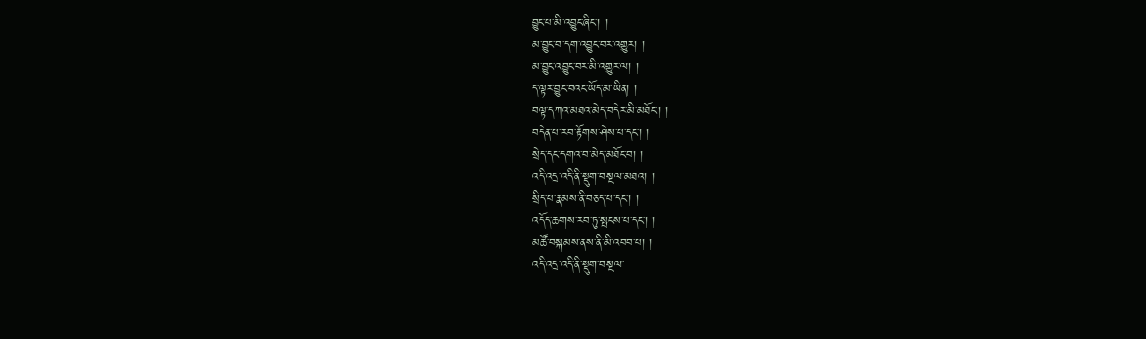བྱུང་པ་མི་འབྱུང་ཞིང་། །
མ་བྱུང་བ་དག་འབྱུང་བར་འགྱུར། །
མ་བྱུང་འབྱུང་བར་མི་འགྱུར་ལ། །
ད་ལྟར་བྱུང་བའང་ཡོད་མ་ཡིན། །
བལྟ་དཀའ་མཐའ་མེད་བདེར་མི་མཐོང་། །
བདེན་པ་རབ་རྟོགས་ཤེས་པ་དང་། །
སྲེད་དང་དགའ་བ་མེད་མཐོང་བ། །
འདི་འདྲ་འདི་ནི་སྡུག་བསྔལ་མཐའ། །
སྲིད་པ་རྣམས་ནི་བཅད་པ་དང་། །
འདོད་ཆགས་རབ་ཏུ་སྤངས་པ་དང་། །
མཚོ་བསྐམས་ནས་ནི་མི་འབབ་པ། །
འདི་འདྲ་འདི་ནི་སྡུག་བསྔལ་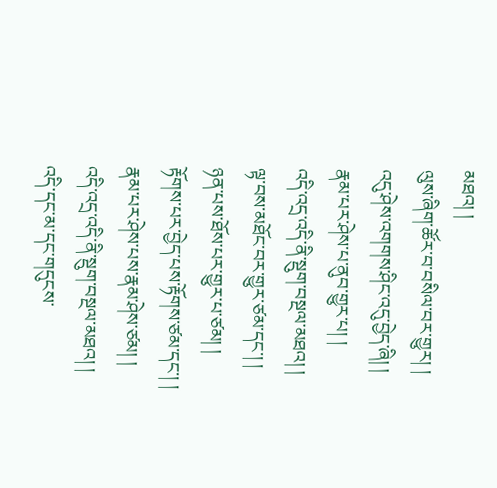མཐའ། །
ལུས་ཞིག་ཚོར་བ་བསིལ་བར་གྱུར། །
འདུ་ཤེས་འགགས་ཤིང་འདུ་བྱེད་ཞི། །
རྣམ་པར་ཤེས་པ་ནུབ་གྱུར་པ། །
འདི་འདྲ་འདི་ནི་སྡུག་བསྔལ་མཐའ། །
ལྟ་བས་མཐོང་བར་གྱུར་ཙམ་དང་། །
ཉན་པས་ཐོས་པར་གྱུར་པ་ཙམ། །
རྟོགས་པར་བྱེད་པས་རྟོགས་ཙམ་དང་། །
རྣམ་པར་ཤེས་པས་རྣམ་ཤེས་ཙམ། །
འདི་འདྲ་འདི་ནི་སྡུག་བསྔལ་མཐའ། །
འདི་དང་མ་དང་གདུངས་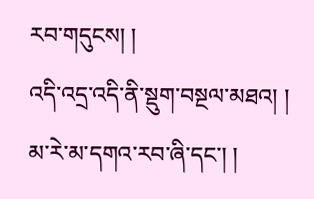རབ་གདུངས། །
འདི་འདྲ་འདི་ནི་སྡུག་བསྔལ་མཐའ། །
མ་རེ་མ་དགའ་རབ་ཞི་དང་། །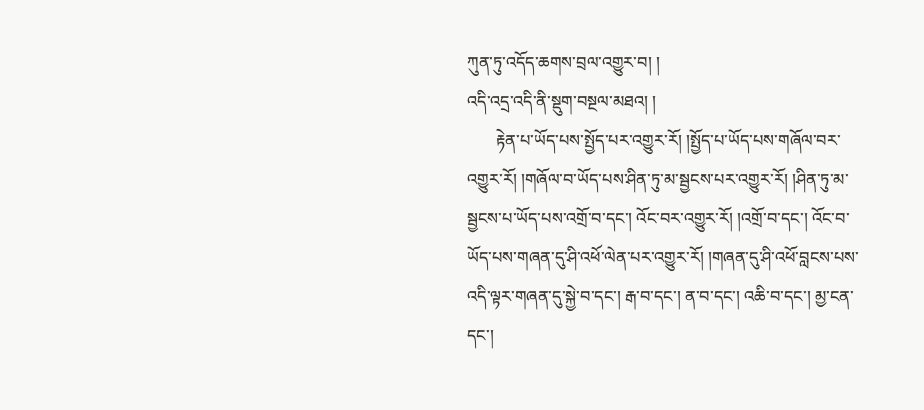ཀུན་ཏུ་འདོད་ཆགས་བྲལ་འགྱུར་བ། །
འདི་འདྲ་འདི་ནི་སྡུག་བསྔལ་མཐའ། །
       རྟེན་པ་ཡོད་པས་སྤྱོད་པར་འགྱུར་རོ། །སྤྱོད་པ་ཡོད་པས་གཞོལ་བར་འགྱུར་རོ། །གཞོལ་བ་ཡོད་པས་ཤིན་ཏུ་མ་སྦྱངས་པར་འགྱུར་རོ། །ཤིན་ཏུ་མ་སྦྱངས་པ་ཡོད་པས་འགྲོ་བ་དང་། འོང་བར་འགྱུར་རོ། །འགྲོ་བ་དང་། འོང་བ་ཡོད་པས་གཞན་དུ་ཤི་འཕོ་ལེན་པར་འགྱུར་རོ། །གཞན་དུ་ཤི་འཕོ་བླངས་པས་འདི་ལྟར་གཞན་དུ་སྐྱེ་བ་དང་། རྒ་བ་དང་། ན་བ་དང་། འཆི་བ་དང་། མྱ་ངན་དང་།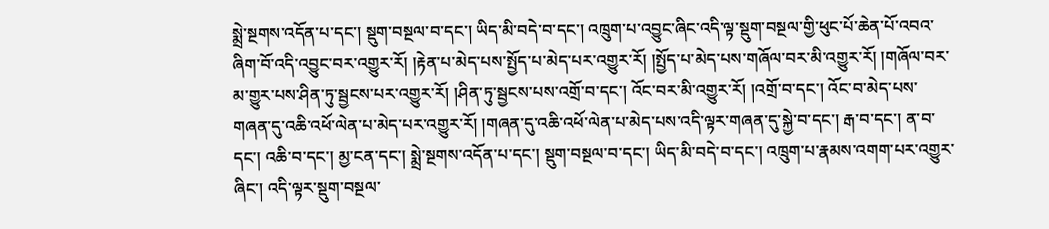སྨྲེ་སྔགས་འདོན་པ་དང་། སྡུག་བསྔལ་བ་དང་། ཡིད་མི་བདེ་བ་དང་། འཁྲུག་པ་འབྱུང་ཞིང་འདི་ལྟ་སྡུག་བསྔལ་གྱི་ཕུང་པོ་ཆེན་པོ་འབའ་ཞིག་བོ་འདི་འབྱུང་བར་འགྱུར་རོ། །རྟེན་པ་མེད་པས་སྤྱོད་པ་མེད་པར་འགྱུར་རོ། །སྤྱོད་པ་མེད་པས་གཞོལ་བར་མི་འགྱུར་རོ། །གཞོལ་བར་མ་གྱུར་པས་ཤིན་ཏུ་སྦྱངས་པར་འགྱུར་རོ། །ཤིན་ཏུ་སྦྱངས་པས་འགྲོ་བ་དང་། འོང་བར་མི་འགྱུར་རོ། །འགྲོ་བ་དང་། འོང་བ་མེད་པས་གཞན་དུ་འཆི་འཕོ་ལེན་པ་མེད་པར་འགྱུར་རོ། །གཞན་དུ་འཆི་འཕོ་ལེན་པ་མེད་པས་འདི་ལྟར་གཞན་དུ་སྐྱེ་བ་དང་། རྒ་བ་དང་། ན་བ་དང་། འཆི་བ་དང་། མྱ་ངན་དང་། སྨྲེ་སྔགས་འདོན་པ་དང་། སྡུག་བསྔལ་བ་དང་། ཡིད་མི་བདེ་བ་དང་། འཁྲུག་པ་རྣམས་འགག་པར་འགྱུར་ཞིང་། འདི་ལྟར་སྡུག་བསྔལ་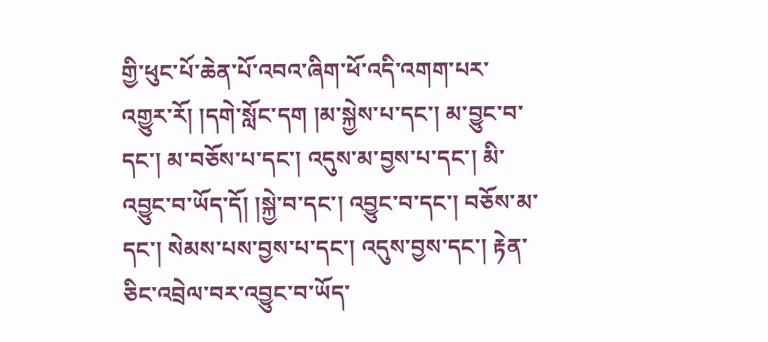གྱི་ཕུང་པོ་ཆེན་པོ་འབའ་ཞིག་ཕོ་འདི་འགག་པར་འགྱུར་རོ། །དགེ་སློང་དག །མ་སྐྱེས་པ་དང་། མ་བྱུང་བ་དང་། མ་བཅོས་པ་དང་། འདུས་མ་བྱས་པ་དང་། མི་འབྱུང་བ་ཡོད་དོ། །སྐྱེ་བ་དང་། འབྱུང་བ་དང་། བཅོས་མ་དང་། སེམས་པས་བྱས་པ་དང་། འདུས་བྱས་དང་། རྟེན་ཅིང་འབྲེལ་བར་འབྱུང་བ་ཡོད་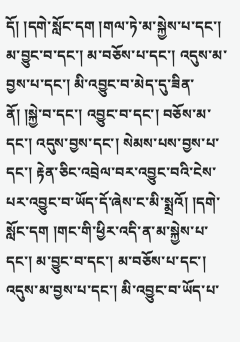དོ། །དགེ་སློང་དག །གལ་ཏེ་མ་སྐྱེས་པ་དང་། མ་བྱུང་བ་དང་། མ་བཅོས་པ་དང་། འདུས་མ་བྱས་པ་དང་། མི་འབྱུང་བ་མེད་དུ་ཟིན་ནོ། །སྐྱེ་བ་དང་། འབྱུང་བ་དང་། བཅོས་མ་དང་། འདུས་བྱས་དང་། སེམས་པས་བྱས་པ་དང་། རྟེན་ཅིང་འབྲེལ་བར་འབྱུང་བའི་ངེས་པར་འབྱུང་བ་ཡོད་དོ་ཞེས་ང་མི་སྨྲའོ། །དགེ་སློང་དག །གང་གི་ཕྱིར་འདི་ན་མ་སྐྱེས་པ་དང་། མ་བྱུང་བ་དང་། མ་བཅོས་པ་དང་། འདུས་མ་བྱས་པ་དང་། མི་འབྱུང་བ་ཡོད་པ་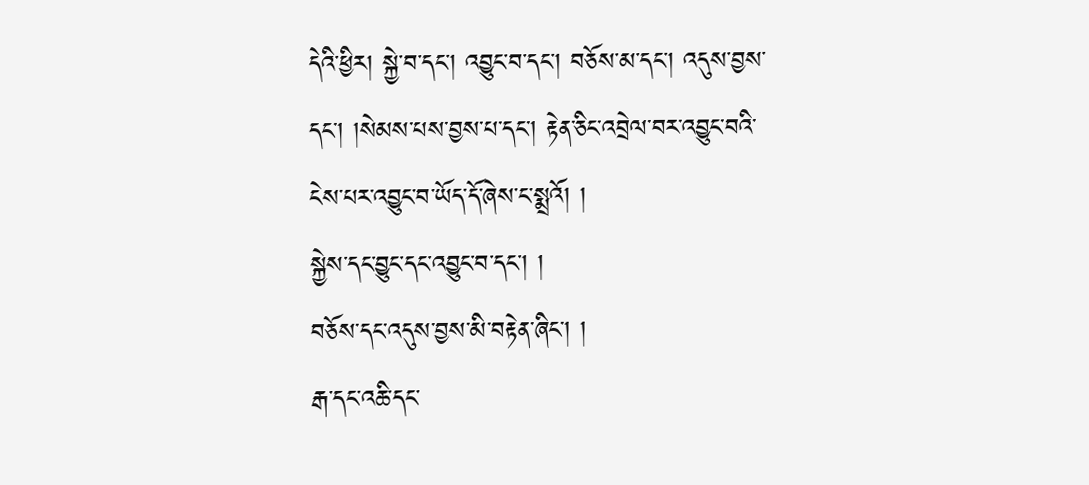དེའི་ཕྱིར། སྐྱེ་བ་དང་། འབྱུང་བ་དང་། བཅོས་མ་དང་། འདུས་བྱས་དང་། །སེམས་པས་བྱས་པ་དང་། རྟེན་ཅིང་འབྲེལ་བར་འབྱུང་བའི་ངེས་པར་འབྱུང་བ་ཡོད་དོ་ཞེས་ང་སྨྲའོ། །
སྐྱེས་དང་བྱུང་དང་འབྱུང་བ་དང་། །
བཅོས་དང་འདུས་བྱས་མི་བརྟེན་ཞིང་། །
རྒ་དང་འཆི་དང་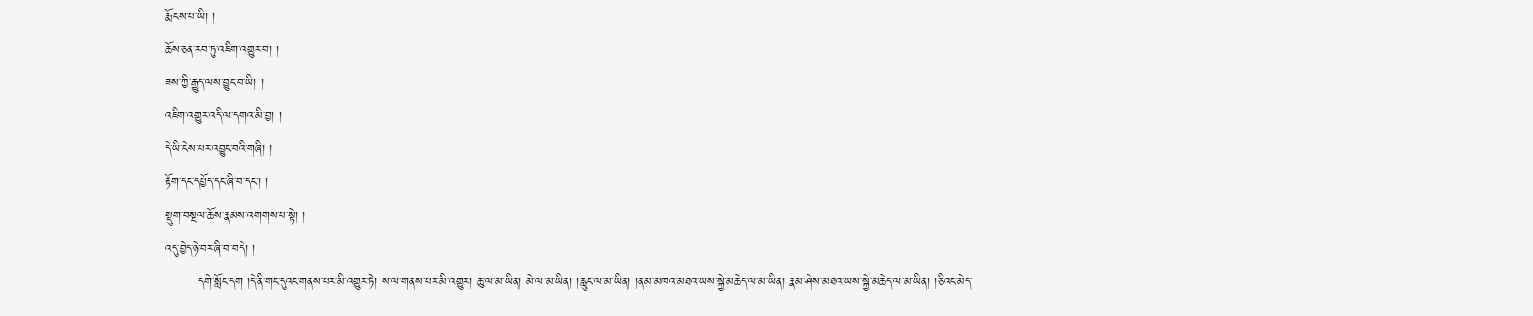རྨོངས་པ་ཡི། །
ཆོས་ཅན་རབ་ཏུ་འཇིག་འགྱུར་བ། །
ཟས་ཀྱི་རྒྱུད་ལས་བྱུང་བ་ཡི། །
འཇིག་འགྱུར་འདི་ལ་དགའ་མི་བྱ། །
དེ་ཡི་ངེས་པར་འབྱུང་བའི་གཞི། །
རྟོག་དང་དཔྱོད་དང་ཞི་བ་དང་། །
སྡུག་བསྔལ་ཆོས་རྣམས་འགགས་པ་སྟེ། །
འདུ་བྱེད་ཉེ་བར་ཞི་བ་བདེ། །
        དགེ་སློང་དག །དེ་ནི་གང་དུའང་གནས་པར་མི་འགྱུར་ཏེ། ས་ལ་གནས་པར་མི་འགྱུར། ཆུ་ལ་མ་ཡིན། མེ་ལ་མ་ཡིན། །རླུང་ལ་མ་ཡིན། །ནམ་མཁའ་མཐའ་ཡས་སྐྱེ་མཆེད་ལ་མ་ཡིན། རྣམ་ཤེས་མཐའ་ཡས་སྐྱེ་མཆེད་ལ་མ་ཡིན། །ཅིའང་མེད་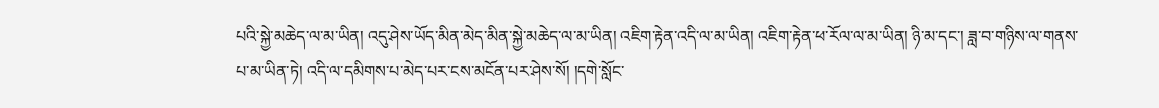པའི་སྐྱེ་མཆེད་ལ་མ་ཡིན། འདུ་ཤེས་ཡོད་མིན་མེད་མིན་སྐྱེ་མཆེད་ལ་མ་ཡིན། འཇིག་རྟེན་འདི་ལ་མ་ཡིན། འཇིག་རྟེན་ཕ་རོལ་ལ་མ་ཡིན། ཉི་མ་དང་། ཟླ་བ་གཉིས་ལ་གནས་པ་མ་ཡིན་ཏེ། འདི་ལ་དམིགས་པ་མེད་པར་ངས་མངོན་པར་ཤེས་སོ། །དགེ་སློང་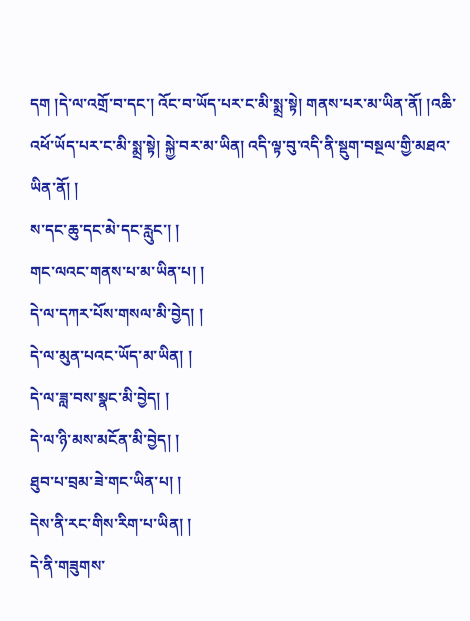དག །དེ་ལ་འགྲོ་བ་དང་། འོང་བ་ཡོད་པར་ང་མི་སྨྲ་སྟེ། གནས་པར་མ་ཡིན་ནོ། །འཆི་འཕོ་ཡོད་པར་ང་མི་སྨྲ་སྟེ། སྐྱེ་བར་མ་ཡིན། འདི་ལྟ་བུ་འདི་ནི་སྡུག་བསྔལ་གྱི་མཐའ་ཡིན་ནོ། །
ས་དང་ཆུ་དང་མེ་དང་རླུང་། །
གང་ལའང་གནས་པ་མ་ཡིན་པ། །
དེ་ལ་དཀར་པོས་གསལ་མི་བྱེད། །
དེ་ལ་མུན་པའང་ཡོད་མ་ཡིན། །
དེ་ལ་ཟླ་བས་སྣང་མི་བྱེད། །
དེ་ལ་ཉི་མས་མངོན་མི་བྱེད། །
ཐུབ་པ་བྲམ་ཟེ་གང་ཡིན་པ། །
དེས་ནི་རང་གིས་རིག་པ་ཡིན། །
དེ་ནི་གཟུགས་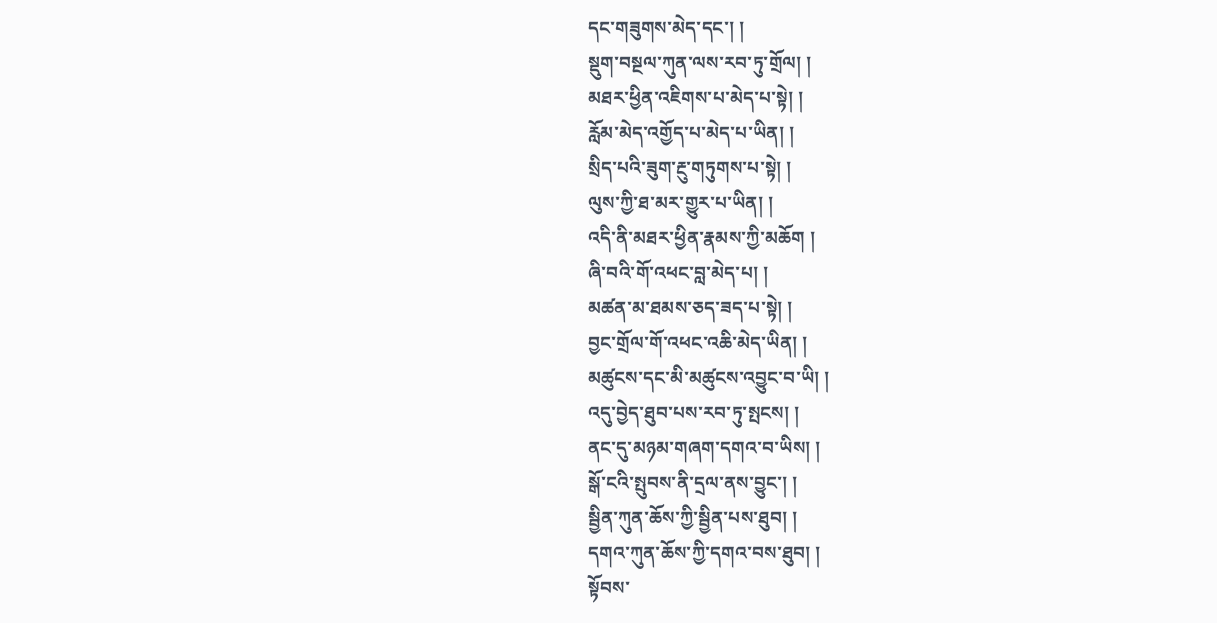དང་གཟུགས་མེད་དང་། །
སྡུག་བསྔལ་ཀུན་ལས་རབ་ཏུ་གྲོལ། །
མཐར་ཕྱིན་འཇིགས་པ་མེད་པ་སྟེ། །
རློམ་མེད་འགྱོད་པ་མེད་པ་ཡིན། །
སྲིད་པའི་ཟུག་རྔུ་གཏུགས་པ་སྟེ། །
ལུས་ཀྱི་ཐ་མར་གྱུར་པ་ཡིན། །
འདི་ནི་མཐར་ཕྱིན་རྣམས་ཀྱི་མཆོག །
ཞི་བའི་གོ་འཕང་བླ་མེད་པ། །
མཚན་མ་ཐམས་ཅད་ཟད་པ་སྟེ། །
བྱང་གྲོལ་གོ་འཕང་འཆི་མེད་ཡིན། །
མཚུངས་དང་མི་མཚུངས་འབྱུང་བ་ཡི། །
འདུ་བྱེད་ཐུབ་པས་རབ་ཏུ་སྤངས། །
ནང་དུ་མཉམ་གཞག་དགའ་བ་ཡིས། །
སྒོ་ངའི་སྤུབས་ནི་དྲལ་ནས་བྱུང་། །
སྦྱིན་ཀུན་ཆོས་ཀྱི་སྦྱིན་པས་ཐུབ། །
དགའ་ཀུན་ཆོས་ཀྱི་དགའ་བས་ཐུབ། །
སྟོབས་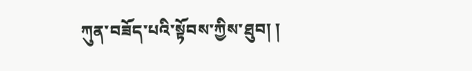ཀུན་བཟོད་པའི་སྟོབས་ཀྱིས་ཐུབ། །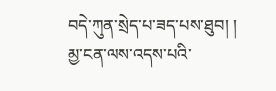བདེ་ཀུན་སྲེད་པ་ཟད་པས་ཐུབ། །
མྱ་ངན་ལས་འདས་པའི་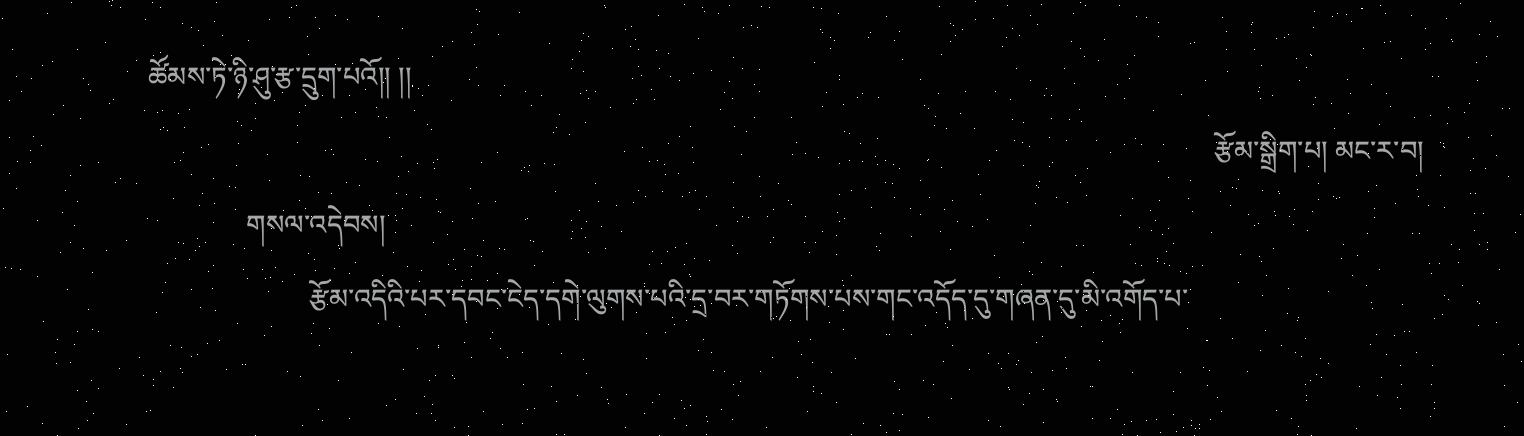ཚོམས་ཏེ་ཉི་ཤུ་རྩ་དྲུག་པའོ།། །།
                                                                                                                                                        རྩོམ་སྒྲིག་པ། མང་ར་བ།
              གསལ་འདེབས།
                       རྩོམ་འདིའི་པར་དབང་ངེད་དགེ་ལུགས་པའི་དྲ་བར་གཏོགས་པས་གང་འདོད་དུ་གཞན་དུ་མི་འགོད་པ་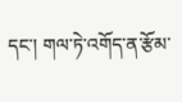དང་། གལ་ཏེ་འགོད་ན་རྩོམ་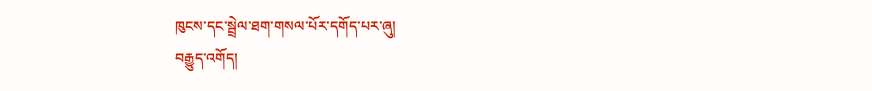ཁུངས་དང་སྦྲེལ་ཐག་གསལ་པོར་དགོད་པར་ཞུ།
བརྒྱུད་འགོད།